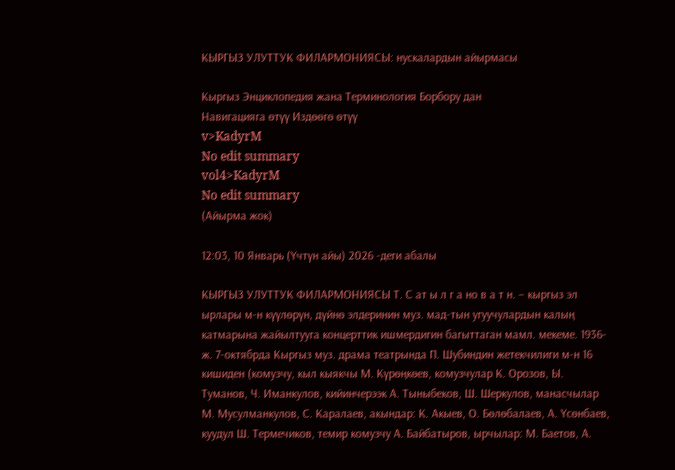КЫРГЫЗ УЛУТТУК ФИЛАРМОНИЯСЫ: нускалардын айырмасы

Кыргыз Энциклопедия жана Терминология Борбору дан
Навигацияга өтүү Издөөгө өтүү
v>KadyrM
No edit summary
vol4>KadyrM
No edit summary
(Айырма жок)

12:03, 10 Январь (Үчтүн айы) 2026 -деги абалы

КЫРГЫЗ УЛУТТУК ФИЛАРМОНИЯСЫ Т. С ат ы л г а но в а т н. – кыргыз эл ырлары м-н күүлөрүн, дүйнө элдеринин муз. мад-тын угуучулардын калың катмарына жайылтууга концерттик ишмердигин багыттаган мамл. мекеме. 1936-ж. 7-октябрда Кыргыз муз. драма театрында П. Шубиндин жетекчилиги м-н 16 кишиден (комузчу, кыл кыякчы М. Күрөңкөев, комузчулар К. Орозов, Ы. Туманов, Ч. Иманкулов, кийинчерээк А. Тыныбеков, Ш. Шеркулов, манасчылар М. Мусулманкулов, С. Каралаев, акындар: К. Акыев, О. Бөлөбалаев, А. Үсөнбаев, куудул Ш. Термечиков, темир комузчу А. Байбатыров, ырчылар: М. Баетов, А.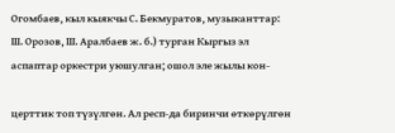Огомбаев, кыл кыякчы С. Бекмуратов, музыканттар: Ш. Орозов, Ш. Аралбаев ж. б.) турган Кыргыз эл аспаптар оркестри уюшулган; ошол эле жылы кон-

церттик топ түзүлгөн. Ал респ-да биринчи өткөрүлгөн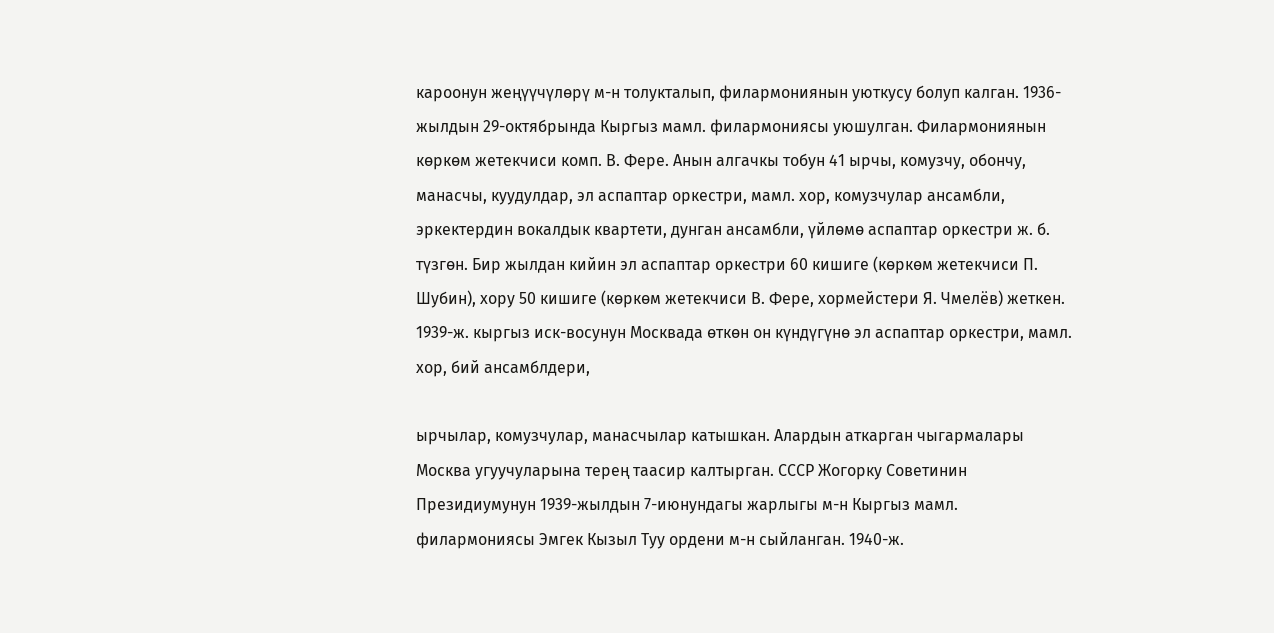кароонун жеңүүчүлөрү м-н толукталып, филармониянын уюткусу болуп калган. 1936- жылдын 29-октябрында Кыргыз мамл. филармониясы уюшулган. Филармониянын көркөм жетекчиси комп. В. Фере. Анын алгачкы тобун 41 ырчы, комузчу, обончу, манасчы, куудулдар, эл аспаптар оркестри, мамл. хор, комузчулар ансамбли, эркектердин вокалдык квартети, дунган ансамбли, үйлөмө аспаптар оркестри ж. б. түзгөн. Бир жылдан кийин эл аспаптар оркестри 60 кишиге (көркөм жетекчиси П. Шубин), хору 50 кишиге (көркөм жетекчиси В. Фере, хормейстери Я. Чмелёв) жеткен. 1939-ж. кыргыз иск-восунун Москвада өткөн он күндүгүнө эл аспаптар оркестри, мамл. хор, бий ансамблдери,

ырчылар, комузчулар, манасчылар катышкан. Алардын аткарган чыгармалары Москва угуучуларына терең таасир калтырган. СССР Жогорку Советинин Президиумунун 1939-жылдын 7-июнундагы жарлыгы м-н Кыргыз мамл. филармониясы Эмгек Кызыл Туу ордени м-н сыйланган. 1940-ж.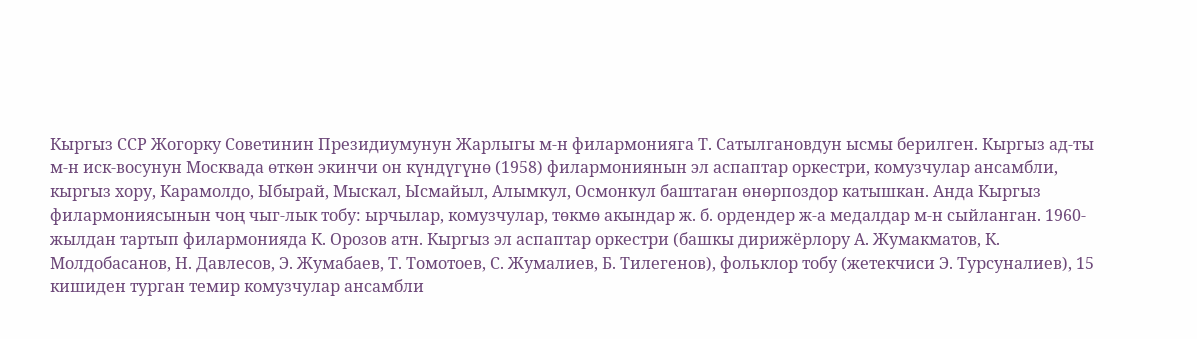Кыргыз ССР Жогорку Советинин Президиумунун Жарлыгы м-н филармонияга Т. Сатылгановдун ысмы берилген. Кыргыз ад-ты м-н иск-восунун Москвада өткөн экинчи он күндүгүнө (1958) филармониянын эл аспаптар оркестри, комузчулар ансамбли, кыргыз хору, Карамолдо, Ыбырай, Мыскал, Ысмайыл, Алымкул, Осмонкул баштаган өнөрпоздор катышкан. Анда Кыргыз филармониясынын чоң чыг-лык тобу: ырчылар, комузчулар, төкмө акындар ж. б. ордендер ж-а медалдар м-н сыйланган. 1960-жылдан тартып филармонияда К. Орозов атн. Кыргыз эл аспаптар оркестри (башкы дирижёрлору А. Жумакматов, К. Молдобасанов, Н. Давлесов, Э. Жумабаев, Т. Томотоев, С. Жумалиев, Б. Тилегенов), фольклор тобу (жетекчиси Э. Турсуналиев), 15 кишиден турган темир комузчулар ансамбли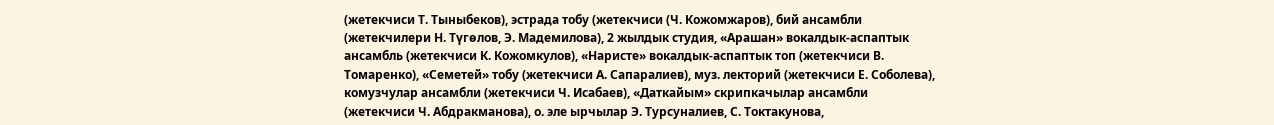(жетекчиси Т. Тыныбеков), эстрада тобу (жетекчиси (Ч. Кожомжаров), бий ансамбли (жетекчилери Н. Түгөлов, Э. Мадемилова), 2 жылдык студия, «Арашан» вокалдык-аспаптык ансамбль (жетекчиси К. Кожомкулов), «Наристе» вокалдык-аспаптык топ (жетекчиси В. Томаренко), «Семетей» тобу (жетекчиси А. Сапаралиев), муз. лекторий (жетекчиси Е. Соболева), комузчулар ансамбли (жетекчиси Ч. Исабаев), «Даткайым» скрипкачылар ансамбли (жетекчиси Ч. Абдракманова), о. эле ырчылар Э. Турсуналиев, С. Токтакунова,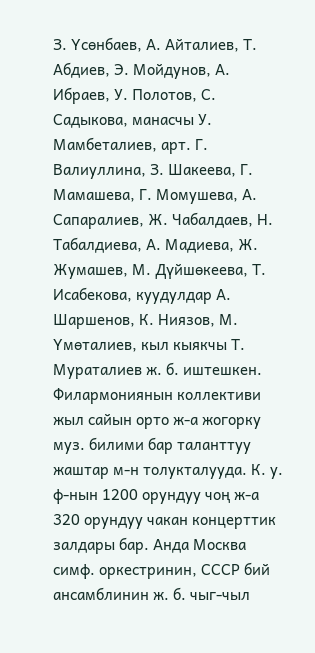З. Үсөнбаев, А. Айталиев, Т. Абдиев, Э. Мойдунов, А. Ибраев, У. Полотов, С. Садыкова, манасчы У. Мамбеталиев, арт. Г. Валиуллина, З. Шакеева, Г. Мамашева, Г. Момушева, А. Сапаралиев, Ж. Чабалдаев, Н. Табалдиева, А. Мадиева, Ж. Жумашев, М. Дүйшөкеева, Т. Исабекова, куудулдар А. Шаршенов, К. Ниязов, М. Үмөталиев, кыл кыякчы Т. Мураталиев ж. б. иштешкен. Филармониянын коллективи жыл сайын орто ж-а жогорку муз. билими бар таланттуу жаштар м-н толукталууда. К. у. ф-нын 1200 орундуу чоң ж-а 320 орундуу чакан концерттик залдары бар. Анда Москва симф. оркестринин, СССР бий ансамблинин ж. б. чыг-чыл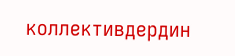коллективдердин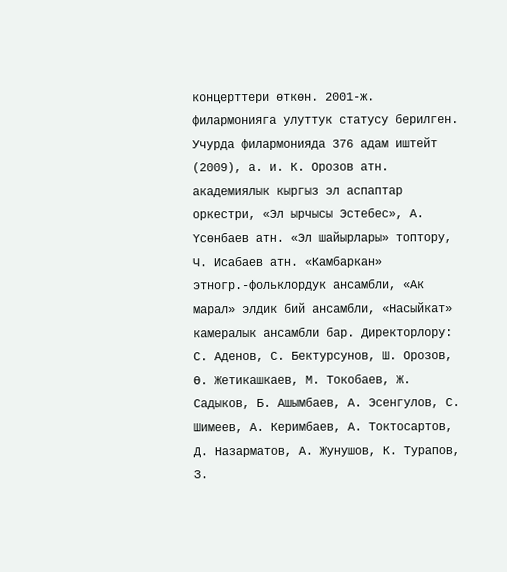концерттери өткөн. 2001-ж. филармонияга улуттук статусу берилген. Учурда филармонияда 376 адам иштейт (2009), а. и. К. Орозов атн. академиялык кыргыз эл аспаптар оркестри, «Эл ырчысы Эстебес», А. Үсөнбаев атн. «Эл шайырлары» топтору, Ч. Исабаев атн. «Камбаркан» этногр.-фольклордук ансамбли, «Ак марал» элдик бий ансамбли, «Насыйкат» камералык ансамбли бар. Директорлору: С. Аденов, С. Бектурсунов, Ш. Орозов, Ө. Жетикашкаев, М. Токобаев, Ж. Садыков, Б. Ашымбаев, А. Эсенгулов, С. Шимеев, А. Керимбаев, А. Токтосартов, Д. Назарматов, А. Жунушов, К. Турапов, З.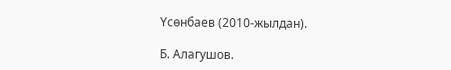Үсөнбаев (2010-жылдан).

Б. Алагушов.